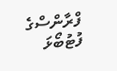ފްރާންސްގެ ފުޓުބޯޅަ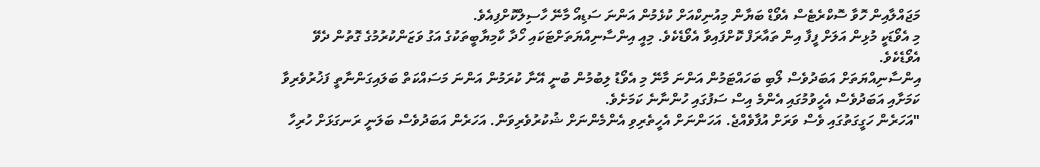މަޖައްލާއިން ހޮވާ ސޮކްރެޓެސް އެވޯޑް ބަޔާން މިއުނިކްއަށް ކުޅެމުން އަންނަ ސަޑިއޯ މާނޭ ހާސިލްކޮށްފިއެވެ.
މި އެވޯޑަކީ މުޅިން އަލަށް ފީފާ އިން ތައާރަފް ކޮށްފައިވާ އެވޯޑެކެވެ. މިއީ އިންސާނިއްޔަތަށްޓަކައި ހޯދާ ކާމިޔާބީތަކުގެ އަގު ވަޒަންކުރުމުގެ ގޮތުން ދެވޭ އެވޯޑެކެވެ.
އިންސާނިއްޔަތަށް އަބަދުވެސް ލޯބި ބަހައްޓަމުން އަންނަ މާނޭ މި އެވޯޑު ލިބުމުން ބުނީ އޭނާ ކުރަމުން އަންނަ މަސައްކަތް ބަލައިގަންނާތީ ފަޚުރުވެރިވާ ކަމަށާއި އަބަދުވެސް އެހީވުމުގައި އެންމެ އިސް ސަފުގައި ހުންނާނެ ކަމަށެވެ.
"އަހަރެން ހަގީގަތުގައި ވެސް ވަރަށް އުފާވެއްޖެ. އަހަންނަށް އެހީތެރިވި އެންމެންނަށް ޝުކުރުވެރިވަން. އަހަރެން އަބަދުވެސް ބަލަނީ ރަނގަޅަށް ހުރިހާ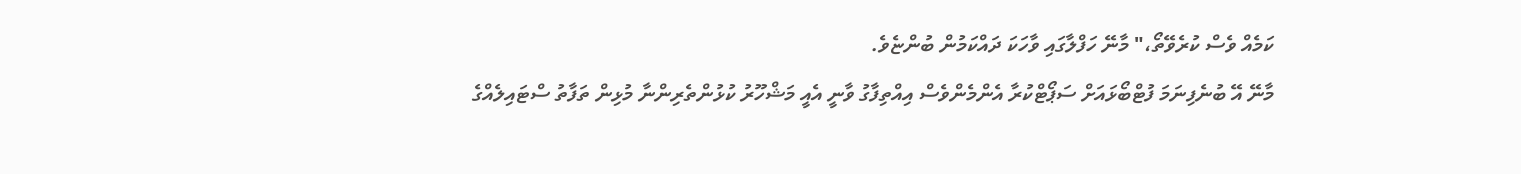ކަމެއް ވެސް ކުރެވޭތޯ،" މާނޭ ހަފްލާގައި ވާހަކަ ދައްކަމުން ބުންޏެވެ.
މާނޭ އޭ ބުނެފިނަމަ ފުޓްބޯޅައަށް ސަޕޯޓްކުރާ އެންމެންވެސް އިއްތިފާގު ވާނީ އެއީ މަޝްހޫރު ކުޅުންތެރިންނާ މުޅިން ތަފާތު ސްޓައިލެއްގެ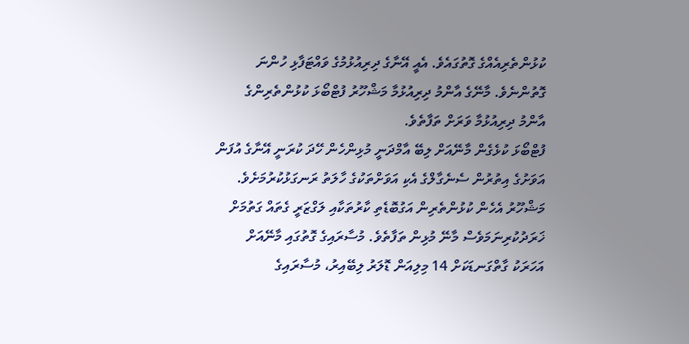ކުޅުންތެރިއެއްގެ ގޮތުގައެވެ. އެއީ އޭނާގެ ދިރިއުޅުމުގެ ވައްޓަފާޅި ހުންނަ ގޮތުންނެވެ. މާނޭގެ އާންމު ދިރިއުޅުމާ މަޝްހޫރު ފުޓްބޯޅަ ކުޅުންތެރިންގެ އާންމު ދިރިއުޅުމާ ވަރަށް ތަފާތެވެ.
ފުޓްބޯޅަ ކުޅެގެން މާނޭއަށް ލިބޭ އާމްދަނީ މުޅިންހެން ހޭދަ ކުރަނީ އޭނާގެ އުފަން އަވަށުގެ އިތުރުން ސެނެގާލްގެ އެކި އަވަށްތަކުގެ ހާލަތު ރަނގަޅުކުރުމަށެވެ. މަޝްހޫރު އެހެން ކުޅުންތެރިން އަގުބޮޑެތި ކާރުތަކާއި ލަގްޒަރީ ގެތައް ގަތުމަށް ޚަރަދުކުރިނަމަވެސް މާނޭ މުޅިން ތަފާތެވެ. މުސާރައިގެ ގޮތުގައި މާނޭއަށް އަހަރަކު ގާތްގަނޑަކަށް 14 މިލިއަން ޑޮލަރު ލިބޭއިރު، މުސާރައިގެ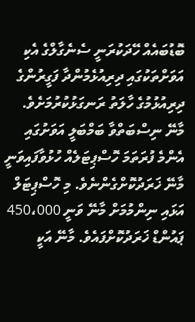ބޮޑުބައެއް ހޭދަކުރަނީ ސެނެގާލްގެ އެކި އަވަށްތަކުގައި ދިރިއުޅެމުންދާ ފަގީރުންގެ ދިރިއުޅުމުގެ ހާލަތު ރަނގަޅުކުރުމަށެވެ.
މާނޭ ނިސްބަތްވާ ބަމްބަލީ އަވަށުގައި އެންމެ ފުރަތަމަ ހޮސްޕިޓަލެއް ހުޅުވާފައިވަނީ މާނޭ ޚަރަދުކޮށްގެންނެވެ. މި ހޮސްޕިޓަލް އަޅައި ނިންމުމަށް މާނޭ ވަނީ 450،000 ޕައުންޑް ޚަރަދުކޮށްފައެވެ. މާނޭ އަކީ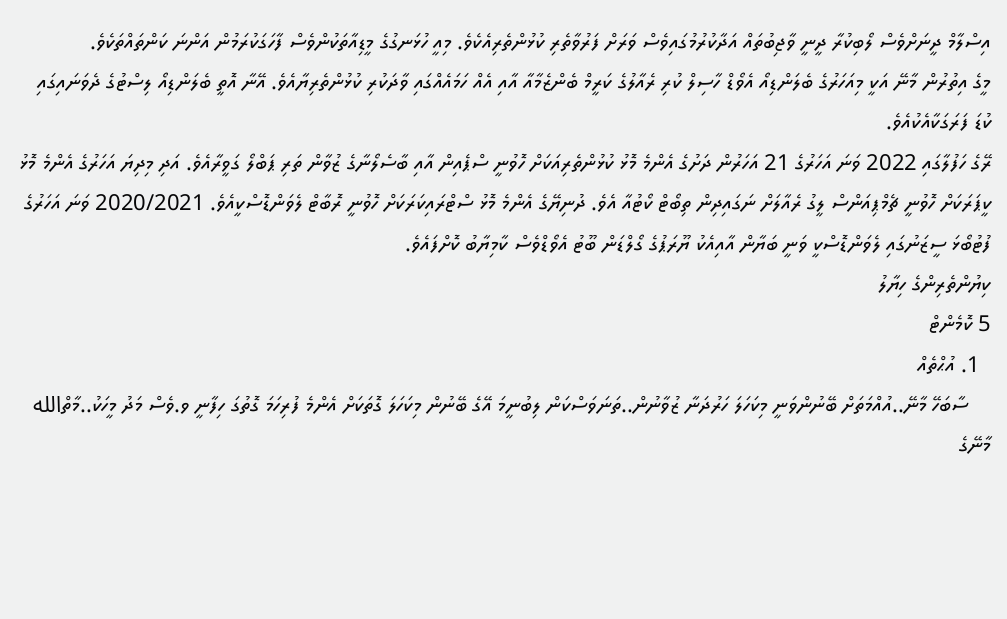އިސްލާމް ދީނަށްވެސް ލޯބިކުރާ ދީނީ ވާޖިބުތައް އަދާކުރުމުގައިވެސް ވަރަށް ފަރުވާތެރި ކުޅުންތެރިއެކެވެ. މިއީ ހުޅަނގުގެ މީޑިއާތަކުންވެސް ފާހަގަކުރަމުން އަންނަ ކަންތައްތަކެވެ.
މީގެ އިތުރުން މާނޭ އަކީ މިއަހަރުގެ ބެލަންޑިއޯ އެވޯޑް ހާސިލް ކުރި ރެއާލުގެ ކަރީމް ބެންޒެމާއާ އާއި އެއް ހަމައެއްގައި ވާދަކުރި ކުޅުންތެރިޔާއެވެ. އޭނާ އޮތީ ބެލަންޑިއޯ ލިސްޓުގެ ދެވަނައިގައި ކުޑަ ފަރަގަކާއެކުއެވެ.
ރޭގެ ހަފުލާގައި 2022 ވަނަ އަހަރުގެ 21 އަހަރުން ދަށުގެ އެންމެ މޮޅު ކުޅުންތެރިއަކަށް ހޮވުނީ ސްޕެއިން އާއި ބާސެލޯނާގެ ޒުވާން ތަރި ޕަބްލޯ ގަވީރާއެވެ. އަދި މިދިޔަ އަހަރުގެ އެންމެ މޮޅު ކީޕަރަކަށް ހޮވުނީ ޗެމްޕިއަންސް ލީގު ރެއާލަށް ނަގައިދިން ތިބޯޓް ކޯޓުއާ އެވެ. ދުނިޔޭގެ އެންމެ މޮޅު ސްޓްރައިކަރަކަށް ހޮވުނީ ރޮބާޓް ލެވަންޑޮސްކީއެވެ. 2020/2021 ވަނަ އަހަރުގެ ފުޓުބޯޅަ ސީޒަނުގައި ލެވަންޑޮސްކީ ވަނީ ބަޔާން އާއިއެކު ޔޫރަޕުގެ ގޯލްޑަން ބޫޓު އެވޯޑްވެސް ކާމިޔާބު ކޮށްފައެވެ.
ކިޔުންތެރިންގެ ހިޔާލު
5 ކޮމެންޓް
  1. އުޙްތެއް
    ސާބަހޭ މާނޭ..އުއްމަތަށް ބޭނުންވަނީ މިކަހަލަ ހަރުދަނާ ޒުވާނުން..ތަނަވަސްކަން ލިބުނީމަ އޭގެ ބޭނުން މިކަހަލަ ގޮތަކަށް އެންމެ ފުރިހަމަ ގޮތުގަ ހިފާނީ ވ.ވެސް މަދު މީހަކު..މާތްالله މާނޭގެ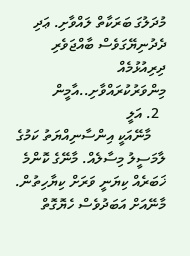މުދަލުގަ ބަރަކާތް ލައްވާށި. ޢަދި ދެދުނިޔޭގަވެސް ބާއްޖަވެރި ދިރިއުޅުމެއް މިންވަރުކުރައްވާށި..އާމީން
  2. އަލީ
    މާނޭއަކީ އިންސާނިއްޔަތު ކަމުގެ ލާމަސީލު މިސާލެއް. މާނޭގެ ކޮންމެ ޚަބަރެއް ކިޔަނީ ވަރަށް ކިޔާހިތުން. މާނޭއަށް އަބަދުވެސް ހެޔޮގޮތް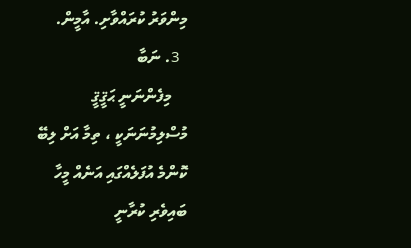މިންވަރު ކުރައްވާށި. އާމީން.
  3. ނަބާ
    މިފެންނަނީ ޙަޤީޤީ މުސްލިމުނަނަކީ ، ތިމާ އަށް ލިބޭ ކޮންމެ އުފަލެއްގައި އަނެއް މީހާ ބައިވެރި ކުރާނީ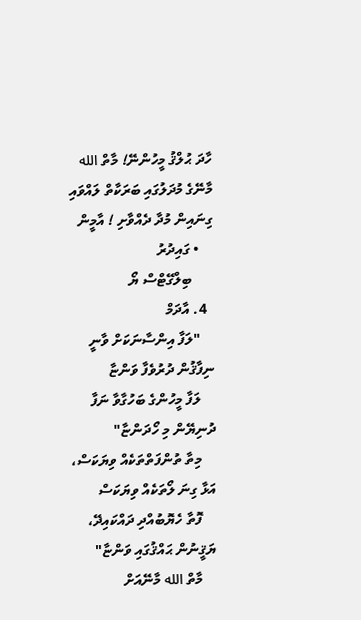ހާދަ ޙުލްޤު މީހުންނޭ! މާތް الله މާނޭގެ މުދަލުގައި ބަރަކާތް ލައްވައި ގިނައިން މުދާ ދެއްވާށި ! އާމީން
    • ގައިދުރު
      ބިލްގޭޓްސް ޔޯ
  4. އާދަމް
    "ލަފާ އިންސާނަކަށް ވާނީ ނިފާޤުން ދުރުވެފާ ވަންޏާ
    ލަފާ މީހުންގެ ބަހުގާވާ ނަފާ ދުނިޔޭން މި ހޯދަންޏާ"
    މިތާ ތުންފަތްތަކެއް ވިޔަކަސް، އަޅާ ގިނަ ލޯތަކެއް ވިޔަކަސް
    ފޮތާ ހެޔޮބުއްދި ދައްކައިދޭ، ޔަޤީނުން ޙައްޤުގައި ވަންޏާ"
    މާތް الله މާނޭއަށް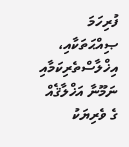ފުރިހަމަ ޞިއްޙަތަކާއި، އިޚްލާސްތެރިކަމާއި ނަމޫނާ އަޚްލާޤެއް ގެ ވެރިޔަކު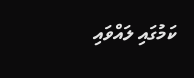ކަމުގައި ލައްވައި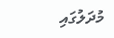މުދަލުގައި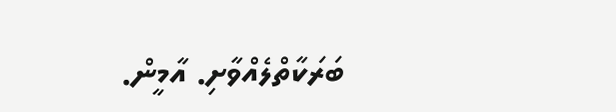ބަރަކާތްލެއްވާށި. އާމީން.